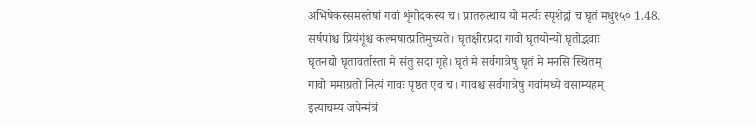अभिषेकस्समस्तेषां गवां शृंगोदकस्य च। प्रातरुत्थाय यो मर्त्यः स्पृशेद्गां च घृतं मधु१५० 1.48.
सर्षपांश्च प्रियंगूंश्च कल्मषात्प्रतिमुच्यते। घृतक्षीरप्रदा गावो घृतयोन्यो घृतोद्भवाः
घृतनद्यो घृतावर्तास्ता मे संतु सदा गृहे। घृतं मे सर्वगात्रेषु घृतं मे मनसि स्थितम्
गावो ममाग्रतो नित्यं गावः पृष्ठत एव च। गावश्च सर्वगात्रेषु गवांमध्ये वसाम्यहम्
इत्याचम्य जपेन्मंत्रं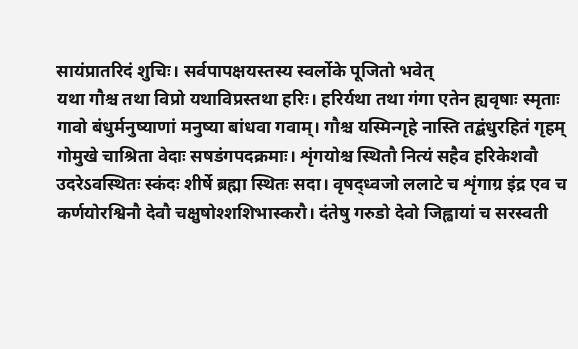सायंप्रातरिदं शुचिः। सर्वपापक्षयस्तस्य स्वर्लोके पूजितो भवेत्
यथा गौश्च तथा विप्रो यथाविप्रस्तथा हरिः। हरिर्यथा तथा गंगा एतेन ह्यवृषाः स्मृताः
गावो बंधुर्मनुष्याणां मनुष्या बांधवा गवाम्। गौश्च यस्मिन्गृहे नास्ति तद्बंधुरहितं गृहम्
गोमुखे चाश्रिता वेदाः सषडंगपदक्रमाः। शृंगयोश्च स्थितौ नित्यं सहैव हरिकेशवौ
उदरेऽवस्थितः स्कंदः शीर्षे ब्रह्मा स्थितः सदा। वृषद्ध्वजो ललाटे च शृंगाग्र इंद्र एव च
कर्णयोरश्विनौ देवौ चक्षुषोश्शशिभास्करौ। दंतेषु गरुडो देवो जिह्वायां च सरस्वती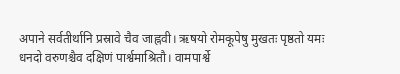अपाने सर्वतीर्थानि प्रस्रावे चैव जाह्नवी। ऋषयो रोमकूपेषु मुखतः पृष्ठतो यमः
धनदो वरुणश्चैव दक्षिणं पार्श्वमाश्रितौ। वामपार्श्वे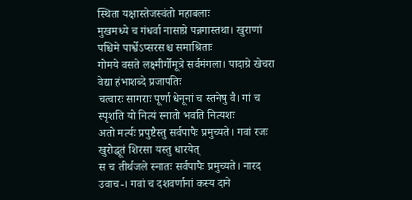स्थिता यक्षास्तेजस्वंतो महाबलाः
मुखमध्ये च गंधर्वा नासाग्रे पन्नगास्तथा। खुराणां पश्चिमे पार्श्वेऽप्सरसश्च समाश्रिताः
गोमये वसते लक्ष्मीर्गोमूत्रे सर्वमंगला। पादाग्रे खेचरा वेद्या हंभाशब्दे प्रजापतिः
चत्वारः सागराः पूर्णा धेनूनां च स्तनेषु वै। गां च स्पृशति यो नित्यं स्नातो भवति नित्यशः
अतो मर्त्यः प्रपुष्टैस्तु सर्वपापैः प्रमुच्यते। गवां रजः खुरोद्धूतं शिरसा यस्तु धारयेत्
स च तीर्थजले स्नातः सर्वपापैः प्रमुच्यते। नारद उवाच-। गवां च दशवर्णानां कस्य दाने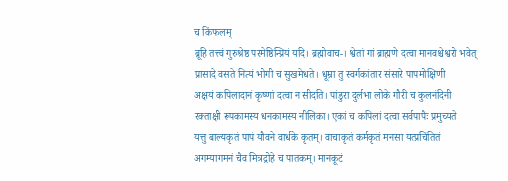च किंफलम्
ब्रूहि तत्त्वं गुरुश्रेष्ठ परमेष्ठिन्प्रियं यदि। ब्रह्मोवाच-। श्वेतां गां ब्राह्मणे दत्वा मानवश्चेश्वरो भवेत्
प्रासादे वसते नित्यं भोगी च सुखमेधते। धूम्रा तु स्वर्गकांतार संसारे पापमोक्षिणी
अक्षयं कपिलादानं कृष्णां दत्वा न सीदति। पांडुरा दुर्लभा लोके गौरी च कुलनंदिनी
रक्ताक्षी रूपकामस्य धनकामस्य नीलिका। एकां च कपिलां दत्वा सर्वपापैः प्रमुच्यते
यत्तु बाल्यकृतं पापं यौवने वार्धके कृतम्। वाचाकृतं कर्मकृतं मनसा यत्प्रचिंतितं
अगम्यागमनं चैव मित्रद्रोहे च पातकम्। मानकूटं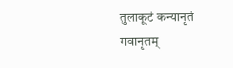तुलाकूटं कन्यानृतं गवानृतम्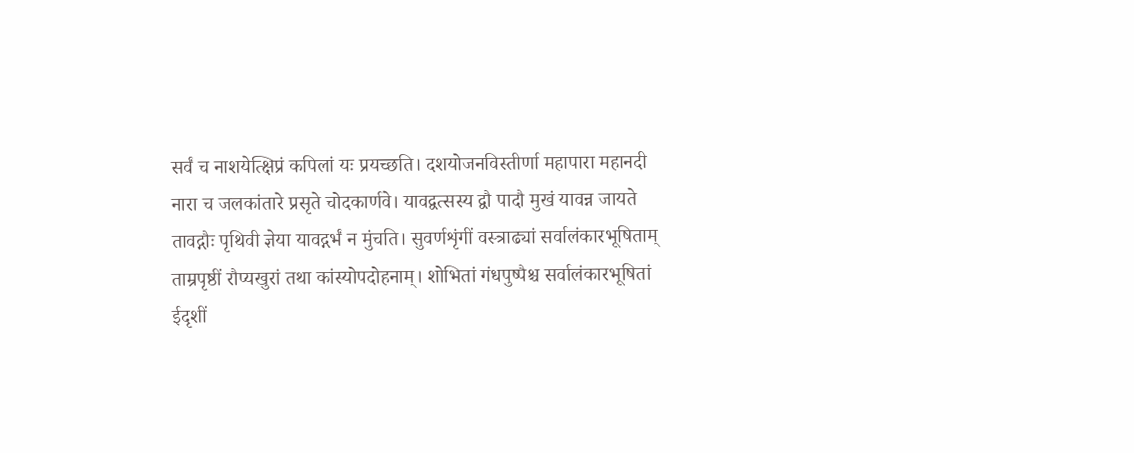सर्वं च नाशयेत्क्षिप्रं कपिलां यः प्रयच्छति। दशयोजनविस्तीर्णा महापारा महानदी
नारा च जलकांतारे प्रसृते चोदकार्णवे। यावद्वत्सस्य द्वौ पादौ मुखं यावन्न जायते
तावद्गौः पृथिवी ज्ञेया यावद्गर्भं न मुंचति। सुवर्णशृंगीं वस्त्राढ्यां सर्वालंकारभूषिताम्
ताम्रपृष्ठीं रौप्यखुरां तथा कांस्योपदोहनाम्। शोभितां गंधपुष्पैश्च सर्वालंकारभूषितां
ईदृशीं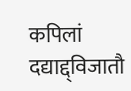कपिलां दद्याद्द्विजातौ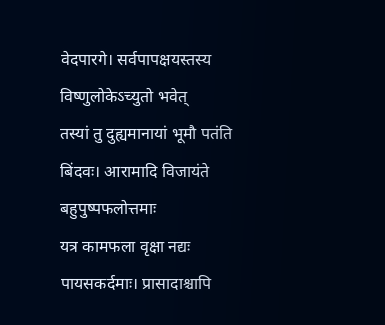वेदपारगे। सर्वपापक्षयस्तस्य विष्णुलोकेऽच्युतो भवेत्
तस्यां तु दुह्यमानायां भूमौ पतंति बिंदवः। आरामादि विजायंते बहुपुष्पफलोत्तमाः
यत्र कामफला वृक्षा नद्यः पायसकर्दमाः। प्रासादाश्चापि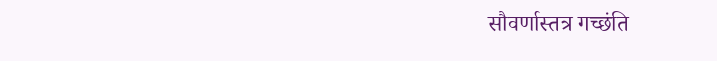सौवर्णास्तत्र गच्छंति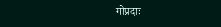गोप्रदाः